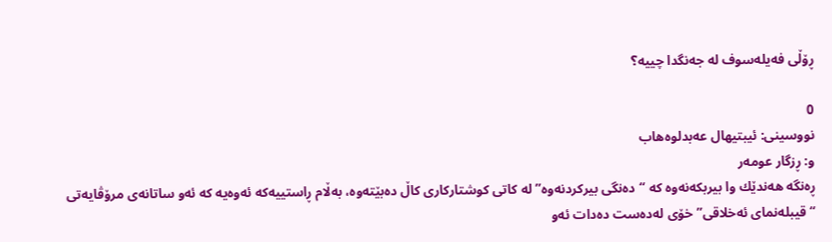ڕۆڵی فەیلەسوف لە جەنگدا چییە؟

0
نووسینی: ئیبتیهال عەبدلوەهاب
و: ڕزگار عومەر
ڕەنگە هەندێك وا بیربکەنەوە کە “دەنگی بیرکردنەوە” لە کاتی کوشتارکاری کاڵ دەبێتەوە، بەڵام ڕاستییەکە ئەوەیە کە ئەو ساتانەی مرۆڤایەتی “قیبلەنمای ئەخلاقی” خۆی لەدەست دەدات ئەو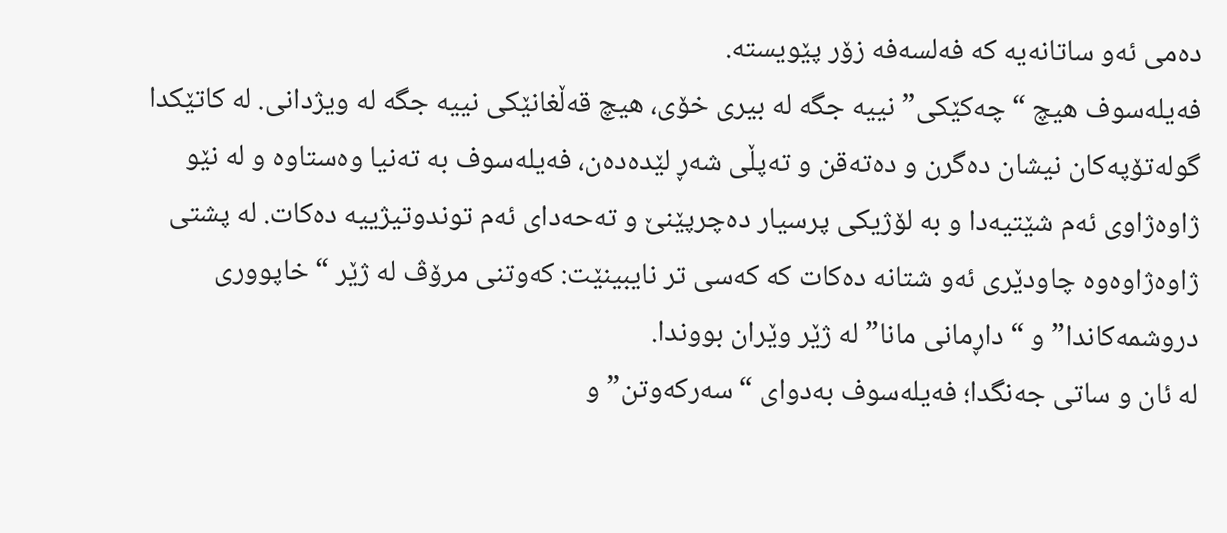دەمی ئەو ساتانەیە کە فەلسەفە زۆر پێویستە.
فەیلەسوف هیچ “چەکێکی” نییە جگە لە بیری خۆی، هیچ قەڵغانێکی نییە جگە لە ویژدانی. لە کاتێکدا گولەتۆپەکان نیشان دەگرن و دەتەقن و تەپڵی شەڕ لێدەدەن، فەیلەسوف بە تەنیا وەستاوە و لە نێو ژاوەژاوی ئەم شێتیەدا و بە لۆژیکی پرسیار دەچرپێنێ و تەحەدای ئەم توندوتیژییە دەکات. لە پشتی ژاوەژاوەوە چاودێری ئەو شتانە دەکات کە کەسی تر نایبینێت: کەوتنی مرۆڤ لە ژێر “خاپووری دروشمەکاندا” و “داڕمانی مانا” لە ژێر وێران بووندا.
لە ئان و ساتی جەنگدا؛ فەیلەسوف بەدوای “سەرکەوتن” و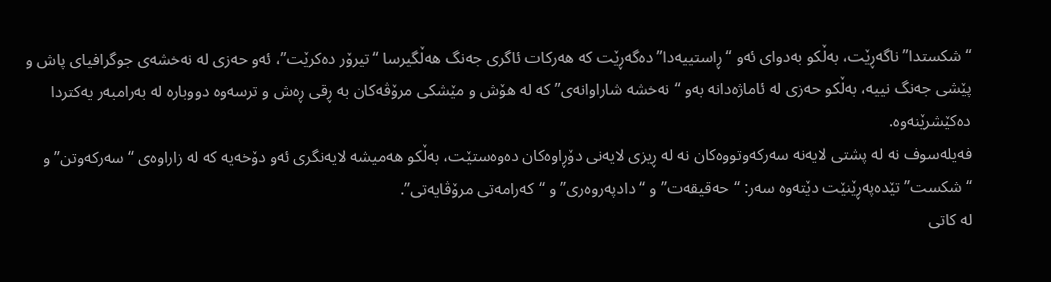“شکستدا” ناگەڕێت، بەڵکو بەدوای ئەو “ڕاستییەدا” دەگەڕێت کە هەرکات ئاگری جەنگ هەڵگیرسا “تیرۆر دەکرێت”، ئەو حەزی لە نەخشەی جوگرافیای پاش و پێشی جەنگ نییە، بەڵکو حەزی لە ئاماژەدانە بەو “نەخشە شاراوانەی” کە لە هۆش و مێشکی مرۆڤەکان بە ڕقی ڕەش و ترسەوە دووبارە لە بەرامبەر یەکتردا دەکێشرێنەوە.
فەیلەسوف نە لە پشتی لایەنە سەرکەوتووەکان نە لە ڕیزی لایەنی دۆڕاوەکان دەوەستێت، بەڵکو هەمیشە لایەنگری ئەو دۆخەیە کە لە زاراوەی “سەرکەوتن” و “شکست” تێدەپەڕێنێت دێتەوە سەر: “حەقیقەت” و “دادپەروەری” و “کەرامەتی مرۆڤایەتی”.
لە کاتی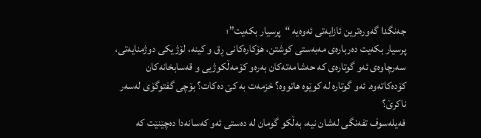جەنگدا گەورەترین ئازایەتی ئەوەیە “پرسیار بکەیت”؛
پرسیار بکەیت دەربارەی مەبەستی کوشتن، هۆکارەکانی ڕق و کینە، لۆژیکی دوژمنایەتی، سەرچاوەی ئەو گوتارەی کە حەشامەتەکان بەرەو کۆمەڵکوژیی و قەسابخانەکان کۆدەکاتەوە. ئەو گوتارە لە کوێوە هاتووە؟ خزمەت بە کێ دەکات؟ بۆچی گفتوگۆی لەسەر ناکرێ؟
فەیلەسوف تفەنگی لەشان نیە، بەڵکو گومان لە دەستی ئەو کەسانەدا دەچێنێت کە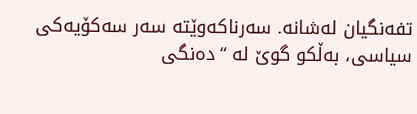تفەنگیان لەشانە. سەرناکەوێتە سەر سەکۆیەکی سیاسی، بەڵکو گوێ لە “دەنگی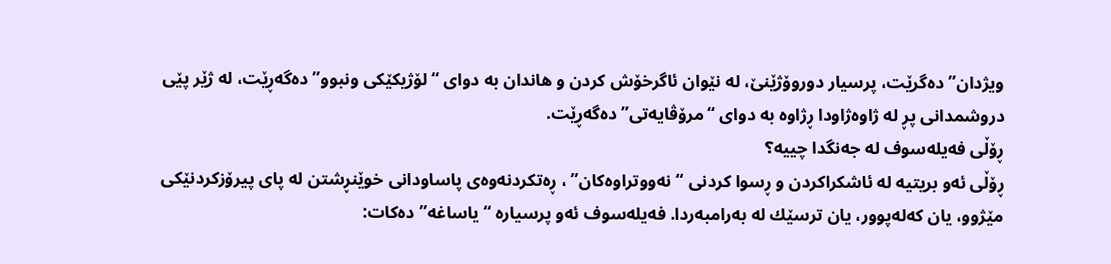ویژدان” دەگرێت، پرسیار دوروۆژێنێ، لە نێوان ئاگرخۆش کردن و هاندان بە دوای “لۆژیکێکی ونبوو” دەگەڕێت، لە ژێر پێی دروشمدانی پڕ لە ژاوەژاودا ڕژاوە بە دوای “مرۆڤایەتی”دەگەڕێت.
ڕۆڵی فەیلەسوف لە جەنگدا چییە؟
ڕۆڵی ئەو بریتیە لە ئاشکراکردن و ڕسوا کردنی “نەووتراوەکان” ، ڕەتکردنەوەی پاساودانی خوێنڕشتن لە پای پیرۆزکردنێكی مێژوو، یان کەلەپوور، یان ترسێك لە بەرامبەردا. فەیلەسوف ئەو پرسیارە “یاساغە” دەکات: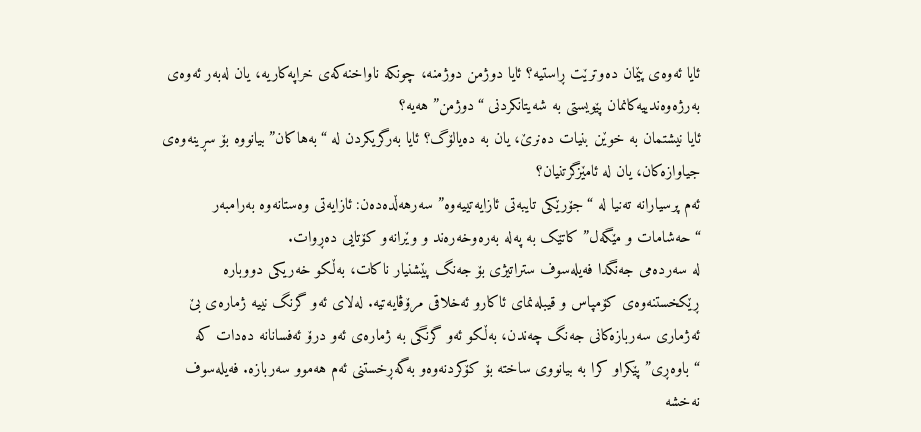ئایا ئەوەی پێمان دەوترێت ڕاستیە؟ ئایا دوژمن دوژمنە، چونکە ناواخنەکەی خراپەکاریە، یان لەبەر ئەوەی بەرژەوەندییەکانمان پێویستی بە شەیتانکردنی “دوژمن” هەیە؟
ئایا نیشتمان بە خوێن بنیات دەنرێ، یان بە دەیالۆگ؟ ئایا بەرگریکردن لە “بەهاکان” بیانووە بۆ سڕینەوەی جیاوازەکان، یان لە ئامێزگرتنیان؟
ئەم پرسیارانە تەنیا لە “جۆرێکی تایبەتی ئازایەتییەوە” سەرهەڵدەدەن: ئازایەتی وەستانەوە بەرامبەر “حەشامات و مێگەل” کاتێک بە پەلە بەرەوخەرەند و وێرانەو کۆتایی دەڕوات.
لە سەردەمی جەنگدا فەیلەسوف ستراتیژی بۆ جەنگ پێشنیار ناکات، بەڵکو خەریکی دووبارە ڕێکخستنەوەی کۆمپاس و قیبلەنمای ئاکارو ئەخلاقی مرۆڤایەتیە. لەلای ئەو گرنگ نییە ژمارەی بێ ئەژماری سەربازەکانی جەنگ چەندن، بەڵکو ئەو گرنگی بە ژمارەی ئەو درۆ ئەفسانانە دەدات کە “باوەڕی” پێکراو کرا بە بیانووی ساختە بۆ کۆکردنەوەو بەگەڕخستنی ئەم هەموو سەربازە. فەیلەسوف نەخشە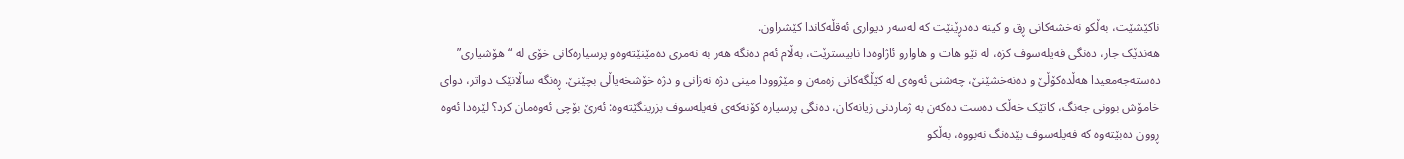ناکێشێت، بەڵکو نەخشەکانی ڕق و کینە دەدڕێنێت کە لەسەر دیواری ئەقڵەکاندا کێشراون.
هەندێک جار، دەنگی فەیلەسوف کزە، لە نێو هات و هاوارو ئاژاوەدا نابیسترێت، بەڵام ئەم دەنگە هەر بە نەمری دەمێنێتەوەو پرسیارەکانی خۆی لە “هۆشیاری” دەستەجەمعیدا هەڵدەکۆڵێ و دەنەخشێنێ، چەشنی ئەوەی لە کێڵگەکانی زەمەن و مێژوودا مینی دژە نەزانی و دژە خۆشخەیاڵی بچێنێ. ڕەنگە ساڵانێک دواتر، دوای خامۆش بوونی جەنگ، کاتێک خەڵک دەست دەکەن بە ژماردنی زیانەکان، دەنگی پرسیارە کۆنەکەی فەیلەسوف بزرینگێتەوە: ئەرێ بۆچی ئەوەمان کرد؟ لێرەدا ئەوە ڕوون دەبێتەوە کە فەیلەسوف بێدەنگ نەبووە، بەڵکو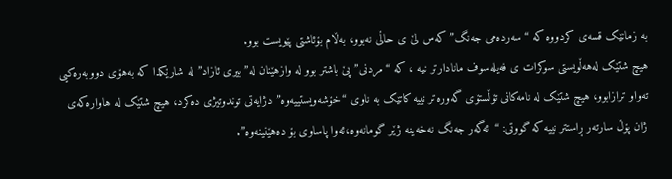بە زمانێک قسەی کردووە کە “سەردەمی جەنگ” کەس لێ ی حاڵی نەبوو، بەڵام بۆئاشتی پێویست بوو.
هیچ شتێک لەهەڵویستی سوکرات ی فەیلەسوف مانادارتر نیە ، کە “مردنی” پێ باشتر بوو لە وازهێنان لە”بیری ئازاد” لە شارێکدا کە بەهۆی دووبەرەکیی تەواو ترازابوو، هیچ شتێک لە نامەکانی تۆڵستۆی گەورەتر نییە کاتێک بە ناوی “خۆشەویستییەوە” دژایەتی توندوتیژی دەکرد، هیچ شتێک لە هاوارەکەی ژان پۆڵ سارتەر ڕاستتر نییە کە گووتی: “ئەگەر جەنگ نەخەینە ژێر گومانەوە،ئەوا پاساوی بۆ دەهێنینەوە”.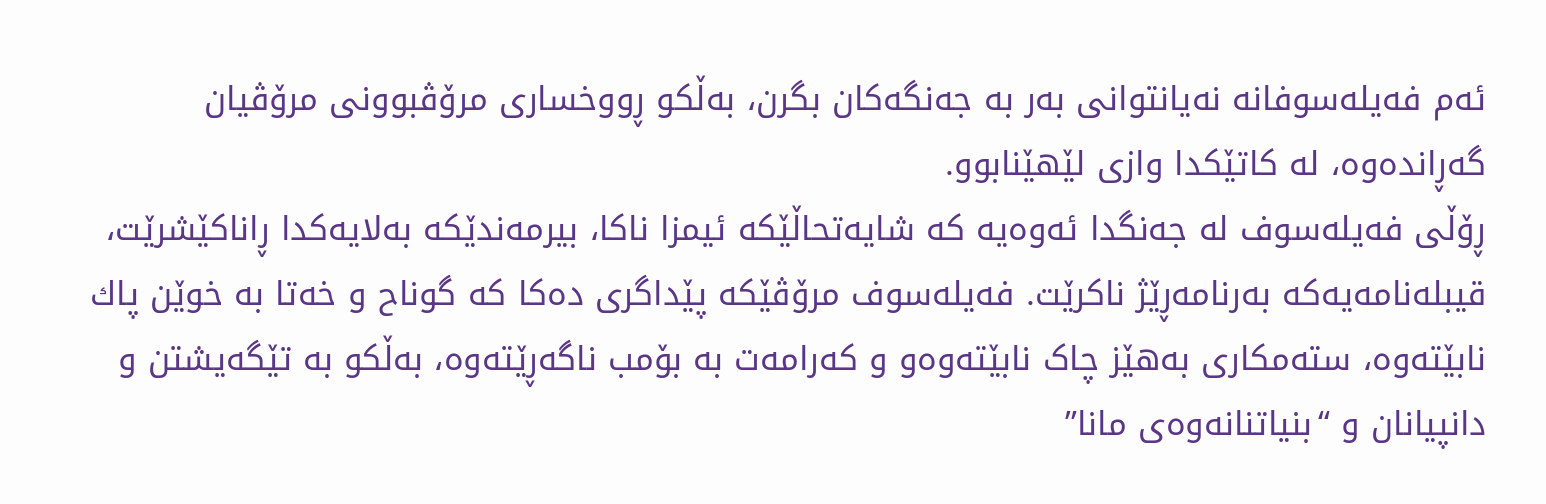ئەم فەیلەسوفانە نەیانتوانی بەر بە جەنگەکان بگرن، بەڵکو ڕووخساری مرۆڤبوونی مرۆڤیان گەڕاندەوە، لە کاتێکدا وازی لێهێنابوو.
ڕۆڵی فەیلەسوف لە جەنگدا ئەوەیە کە شایەتحاڵێکە ئیمزا ناکا، بیرمەندێکە بەلایەکدا ڕاناکێشرێت، قیبلەنامەیەکە بەرنامەڕێژ ناکرێت. فەیلەسوف مرۆڤێکە پێداگری دەکا کە گوناح و خەتا بە خوێن پاك نابێتەوە، ستەمکاری بەهێز چاک نابێتەوەو و کەرامەت بە بۆمب ناگەڕێتەوە، بەڵکو بە تێگەیشتن و دانپیانان و “بنیاتنانەوەی مانا”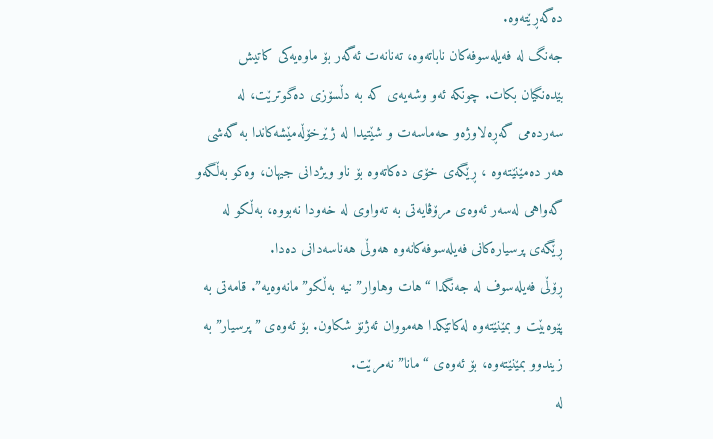دەگەڕێتەوە.
جەنگ لە فەیلەسوفەکان ناباتەوە، تەنانەت ئەگەر بۆ ماوەیەکی کاتیش بێدەنگیان بکات. چونکە ئەو وشەیەی کە بە دڵسۆزی دەگوترێت، لە سەردەمی گەڕەلاوژەو حەماسەت و شێتیدا لە ژێرخۆڵەمێشەکاندا بە گەشی هەر دەمێنێتەوە ، ڕێگەی خۆی دەکاتەوە بۆ ناو ویژدانی جیهان، وەکو بەڵگەو گەواهی لەسەر ئەوەی مرۆڤایەتی بە تەواوی لە خەودا نەبووە، بەڵکو لە ڕێگەی پرسیارەکانی فەیلەسوفەکانەوە هەوڵی هەناسەدانی دەدا.
ڕۆڵی فەیلەسوف لە جەنگدا “هات وهاوار” نیە بەڵکو”مانەوەیە”. قامەتی بە پێوەبێت و بمێنێتەوە لەکاتێکدا هەمووان ئەژنۆ شکاون. بۆ ئەوەی ” پرسیار” بە زیندوو بمێنێتەوە، بۆ ئەوەی “مانا” نەمرێت.
لە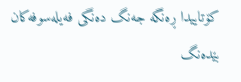کۆتاییدا ڕەنگە جەنگ دەنگی فەیلەسوفەکان بێدەنگ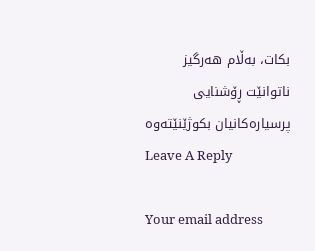بکات، بەڵام هەرگیز ناتوانێت ڕۆشنایی پرسیارەکانیان بکوژێنێتەوە
Leave A Reply

Your email address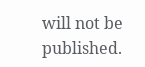will not be published.